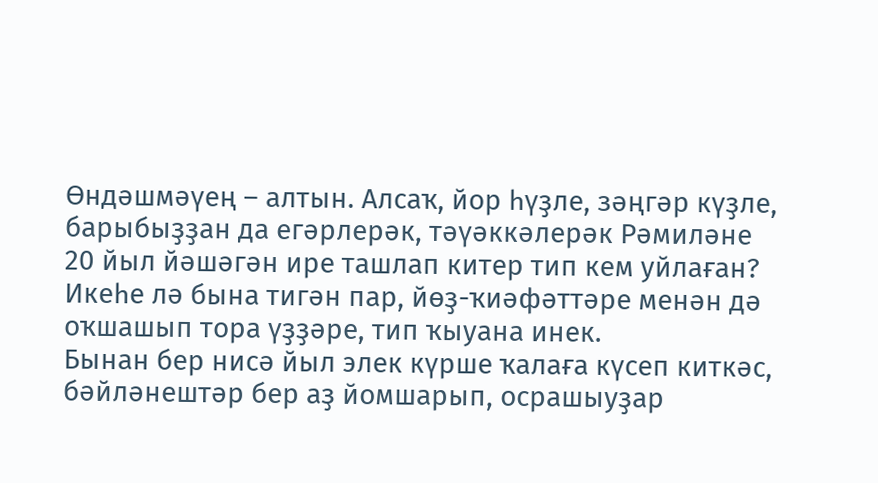Өндәшмәүең – алтын. Алсаҡ, йор һүҙле, зәңгәр күҙле, барыбыҙҙан да егәрлерәк, тәүәккәлерәк Рәмиләне 20 йыл йәшәгән ире ташлап китер тип кем уйлаған? Икеһе лә бына тигән пар, йөҙ-ҡиәфәттәре менән дә оҡшашып тора үҙҙәре, тип ҡыуана инек.
Бынан бер нисә йыл элек күрше ҡалаға күсеп киткәс, бәйләнештәр бер аҙ йомшарып, осрашыуҙар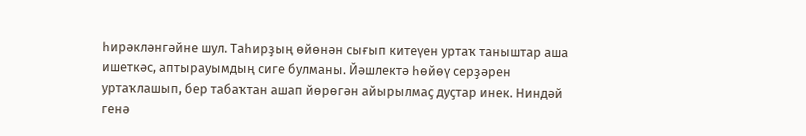һирәкләнгәйне шул. Таһирҙың өйөнән сығып китеүен уртаҡ таныштар аша ишеткәс, аптырауымдың сиге булманы. Йәшлектә һөйөү серҙәрен уртаҡлашып, бер табаҡтан ашап йөрөгән айырылмаҫ дуҫтар инек. Ниндәй генә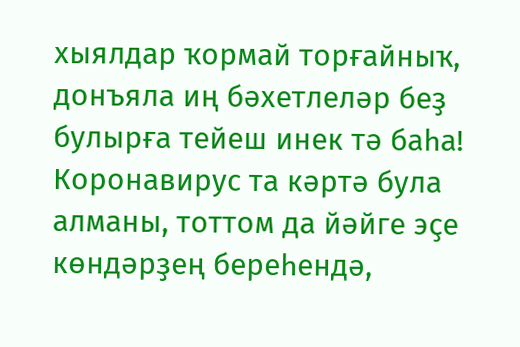хыялдар ҡормай торғайныҡ, донъяла иң бәхетлеләр беҙ булырға тейеш инек тә баһа!
Коронавирус та кәртә була алманы, тоттом да йәйге эҫе көндәрҙең береһендә,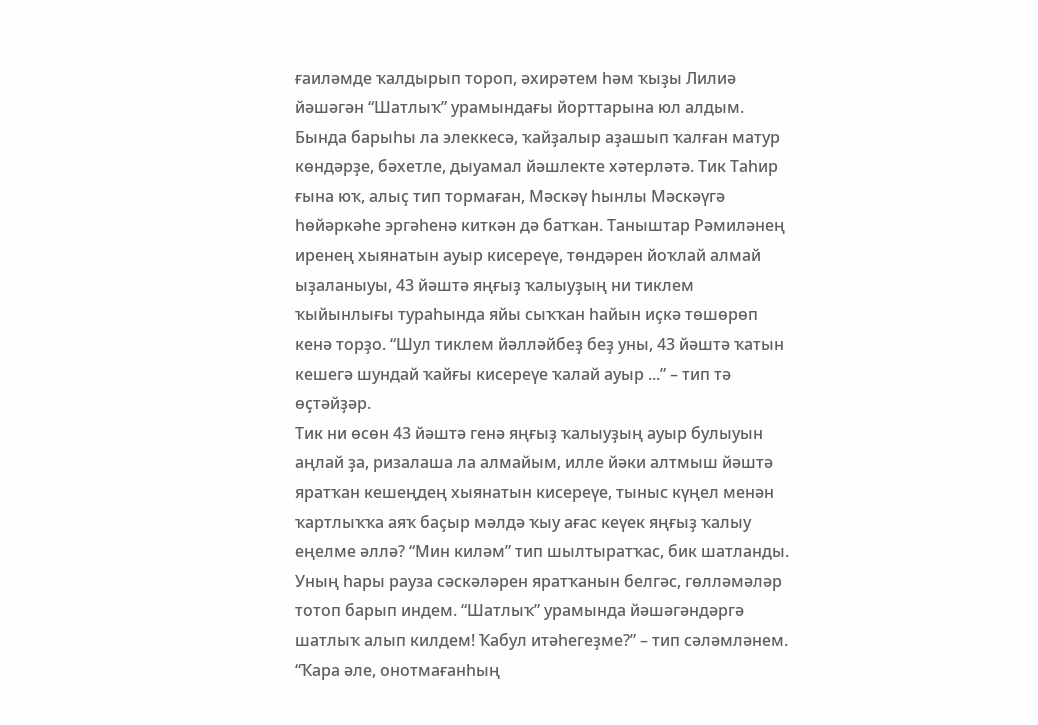ғаиләмде ҡалдырып тороп, әхирәтем һәм ҡыҙы Лилиә йәшәгән “Шатлыҡ” урамындағы йорттарына юл алдым. Бында барыһы ла элеккесә, ҡайҙалыр аҙашып ҡалған матур көндәрҙе, бәхетле, дыуамал йәшлекте хәтерләтә. Тик Таһир ғына юҡ, алыҫ тип тормаған, Мәскәү һынлы Мәскәүгә һөйәркәһе эргәһенә киткән дә батҡан. Таныштар Рәмиләнең иренең хыянатын ауыр кисереүе, төндәрен йоҡлай алмай ыҙаланыуы, 43 йәштә яңғыҙ ҡалыуҙың ни тиклем ҡыйынлығы тураһында яйы сыҡҡан һайын иҫкә төшөрөп кенә торҙо. “Шул тиклем йәлләйбеҙ беҙ уны, 43 йәштә ҡатын кешегә шундай ҡайғы кисереүе ҡалай ауыр ...” – тип тә өҫтәйҙәр.
Тик ни өсөн 43 йәштә генә яңғыҙ ҡалыуҙың ауыр булыуын аңлай ҙа, ризалаша ла алмайым, илле йәки алтмыш йәштә яратҡан кешеңдең хыянатын кисереүе, тыныс күңел менән ҡартлыҡҡа аяҡ баҫыр мәлдә ҡыу ағас кеүек яңғыҙ ҡалыу еңелме әллә? “Мин киләм” тип шылтыратҡас, бик шатланды. Уның һары рауза сәскәләрен яратҡанын белгәс, гөлләмәләр тотоп барып индем. “Шатлыҡ” урамында йәшәгәндәргә шатлыҡ алып килдем! Ҡабул итәһегеҙме?” – тип сәләмләнем. “Ҡара әле, онотмағанһың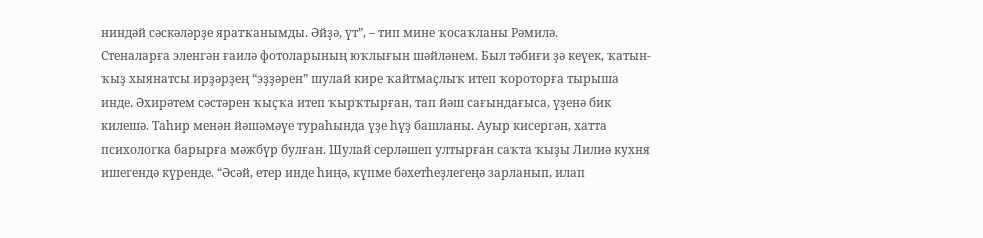ниндәй сәскәләрҙе яратҡанымды. Әйҙә, үт”, – тип мине ҡосаҡланы Рәмилә.
Стеналарға эленгән ғаилә фотоларының юҡлығын шәйләнем. Был тәбиғи ҙә кеүек, ҡатын-ҡыҙ хыянатсы ирҙәрҙең “эҙҙәрен” шулай кире ҡайтмаҫлыҡ итеп ҡороторға тырыша инде. Әхирәтем сәстәрен ҡыҫҡа итеп ҡырҡтырған, тап йәш сағындағыса, үҙенә бик килешә. Таһир менән йәшәмәүе тураһында үҙе һүҙ башланы. Ауыр кисергән, хатта психологка барырға мәжбүр булған. Шулай серләшеп ултырған саҡта ҡыҙы Лилиә кухня ишегендә күренде. “Әсәй, етер инде һиңә, күпме бәхетһеҙлегеңә зарланып, илап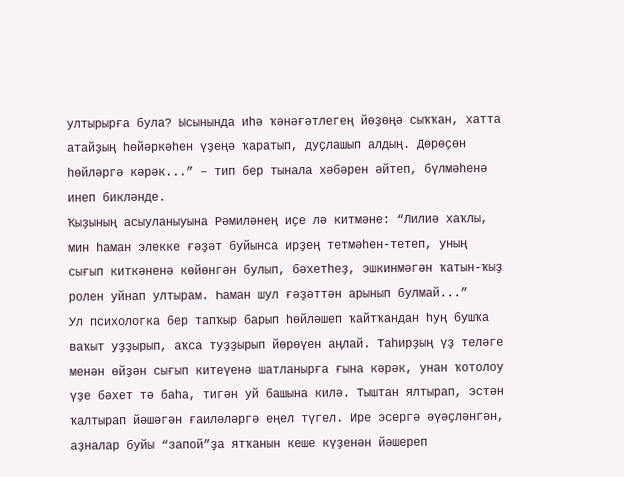ултырырға була? Ысынында иһә ҡәнәғәтлегең йөҙөңә сыҡҡан, хатта атайҙың һөйәркәһен үҙеңә ҡаратып, дуҫлашып алдың. Дөрөҫөн һөйләргә кәрәк...” – тип бер тынала хәбәрен әйтеп, бүлмәһенә инеп бикләнде.
Ҡыҙының асыуланыуына Рәмиләнең иҫе лә китмәне: “Лилиә хаҡлы, мин һаман элекке ғәҙәт буйынса ирҙең тетмәһен-тетеп, уның сығып киткәненә көйөнгән булып, бәхетһеҙ, эшкинмәгән ҡатын-ҡыҙ ролен уйнап ултырам. Һаман шул ғәҙәттән арынып булмай...”
Ул психологка бер тапҡыр барып һөйләшеп ҡайтҡандан һуң бушҡа ваҡыт уҙҙырып, аҡса туҙҙырып йөрөүен аңлай. Таһирҙың үҙ теләге менән өйҙән сығып китеүенә шатланырға ғына кәрәк, унан ҡотолоу үҙе бәхет тә баһа, тигән уй башына килә. Тыштан ялтырап, эстән ҡалтырап йәшәгән ғаиләләргә еңел түгел. Ире эсергә әүәҫләнгән, аҙналар буйы “запой”ҙа ятҡанын кеше күҙенән йәшереп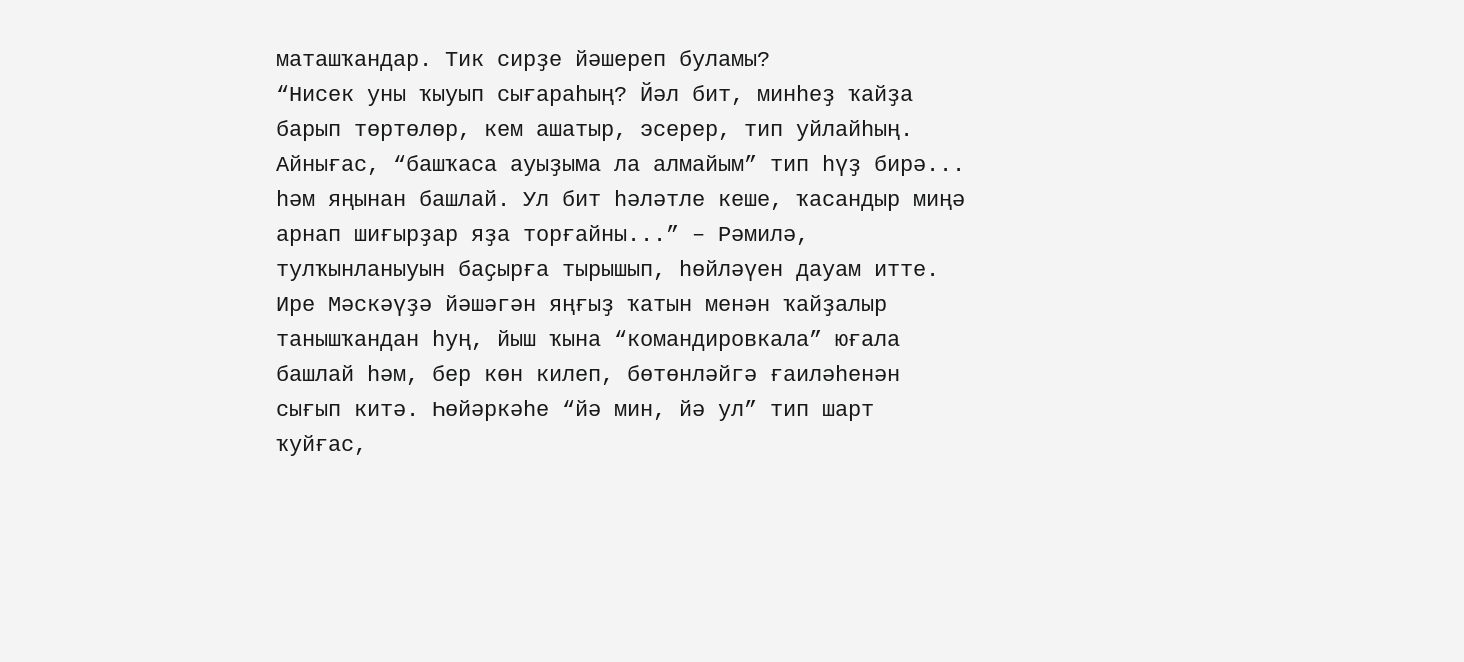маташҡандар. Тик сирҙе йәшереп буламы?
“Нисек уны ҡыуып сығараһың? Йәл бит, минһеҙ ҡайҙа барып төртөлөр, кем ашатыр, эсерер, тип уйлайһың. Айнығас, “башҡаса ауыҙыма ла алмайым” тип һүҙ бирә... һәм яңынан башлай. Ул бит һәләтле кеше, ҡасандыр миңә арнап шиғырҙар яҙа торғайны...” – Рәмилә, тулҡынланыуын баҫырға тырышып, һөйләүен дауам итте. Ире Мәскәүҙә йәшәгән яңғыҙ ҡатын менән ҡайҙалыр танышҡандан һуң, йыш ҡына “командировкала” юғала башлай һәм, бер көн килеп, бөтөнләйгә ғаиләһенән сығып китә. Һөйәркәһе “йә мин, йә ул” тип шарт ҡуйғас,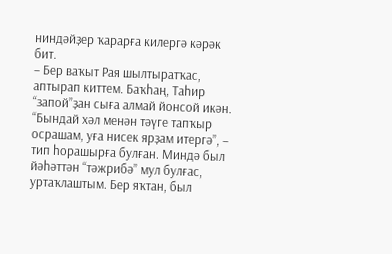ниндәйҙер ҡарарға килергә кәрәк бит.
– Бер ваҡыт Рая шылтыратҡас, аптырап киттем. Баҡһаң, Таһир “запой”ҙан сыға алмай йонсой икән. “Бындай хәл менән тәүге тапҡыр осрашам, уға нисек ярҙам итергә”, – тип һорашырға булған. Миндә был йәһәттән “тәжрибә” мул булғас, уртаҡлаштым. Бер яҡтан, был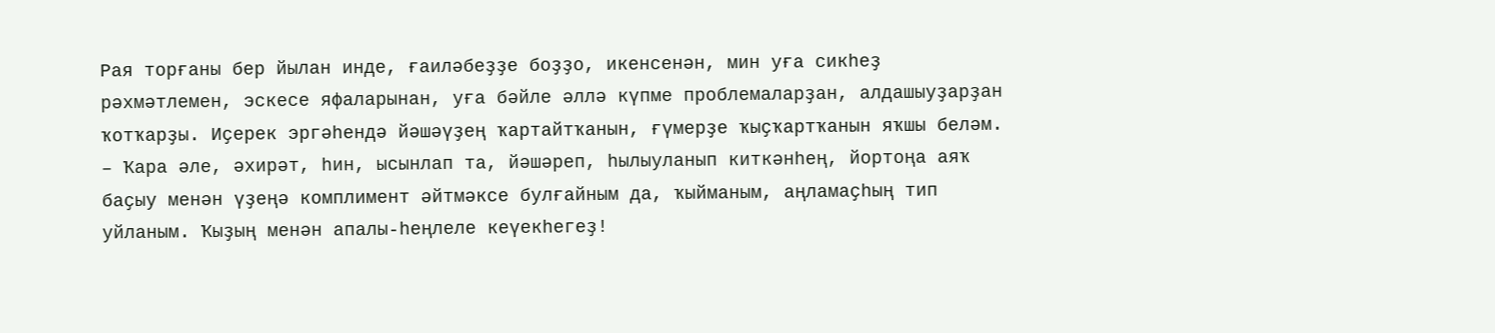Рая торғаны бер йылан инде, ғаиләбеҙҙе боҙҙо, икенсенән, мин уға сикһеҙ рәхмәтлемен, эскесе яфаларынан, уға бәйле әллә күпме проблемаларҙан, алдашыуҙарҙан ҡотҡарҙы. Иҫерек эргәһендә йәшәүҙең ҡартайтҡанын, ғүмерҙе ҡыҫҡартҡанын яҡшы беләм.
– Ҡара әле, әхирәт, һин, ысынлап та, йәшәреп, һылыуланып киткәнһең, йортоңа аяҡ баҫыу менән үҙеңә комплимент әйтмәксе булғайным да, ҡыйманым, аңламаҫһың тип уйланым. Ҡыҙың менән апалы-һеңлеле кеүекһегеҙ!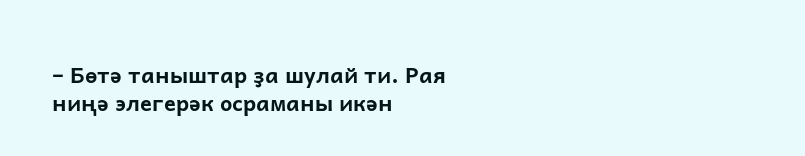– Бөтә таныштар ҙа шулай ти. Рая ниңә элегерәк осраманы икән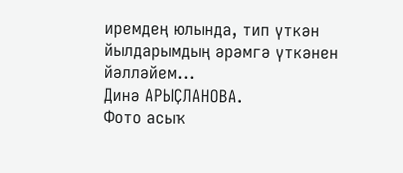иремдең юлында, тип үткән йылдарымдың әрәмгә үткәнен йәлләйем...
Динә АРЫҪЛАНОВА.
Фото асыҡ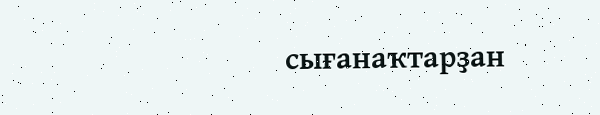сығанаҡтарҙан